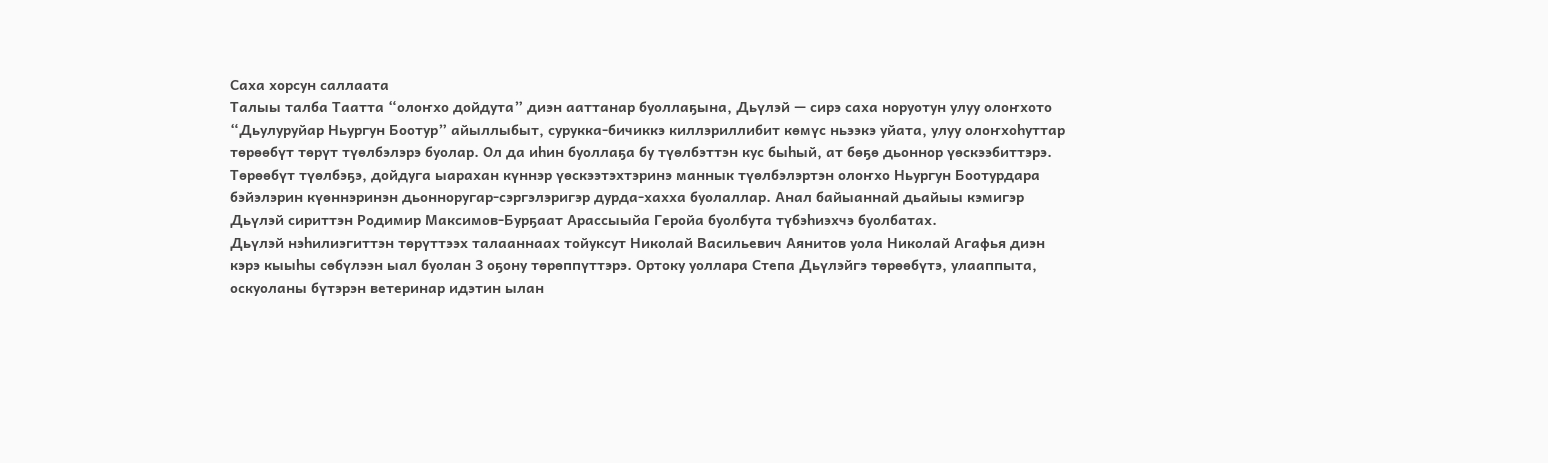Саха хорсун саллаата
Талыы талба Таатта “олоҥхо дойдута” диэн ааттанар буоллаҕына, Дьүлэй — сирэ саха норуотун улуу олоҥхото “Дьулуруйар Ньургун Боотур” айыллыбыт, сурукка-бичиккэ киллэриллибит көмүс ньээкэ уйата, улуу олоҥхоһуттар төрөөбүт төрүт түөлбэлэрэ буолар. Ол да иһин буоллаҕа бу түөлбэттэн кус быһый, ат бөҕө дьоннор үөскээбиттэрэ. Төрөөбүт түөлбэҕэ, дойдуга ыарахан күннэр үөскээтэхтэринэ маннык түөлбэлэртэн олоҥхо Ньургун Боотурдара бэйэлэрин күөннэринэн дьонноругар-сэргэлэригэр дурда-хахха буолаллар. Анал байыаннай дьайыы кэмигэр Дьүлэй сириттэн Родимир Максимов-Бурҕаат Арассыыйа Геройа буолбута түбэһиэхчэ буолбатах.
Дьүлэй нэһилиэгиттэн төрүттээх талааннаах тойуксут Николай Васильевич Аянитов уола Николай Агафья диэн кэрэ кыыһы сөбүлээн ыал буолан 3 оҕону төрөппүттэрэ. Ортоку уоллара Степа Дьүлэйгэ төрөөбүтэ, улааппыта, оскуоланы бүтэрэн ветеринар идэтин ылан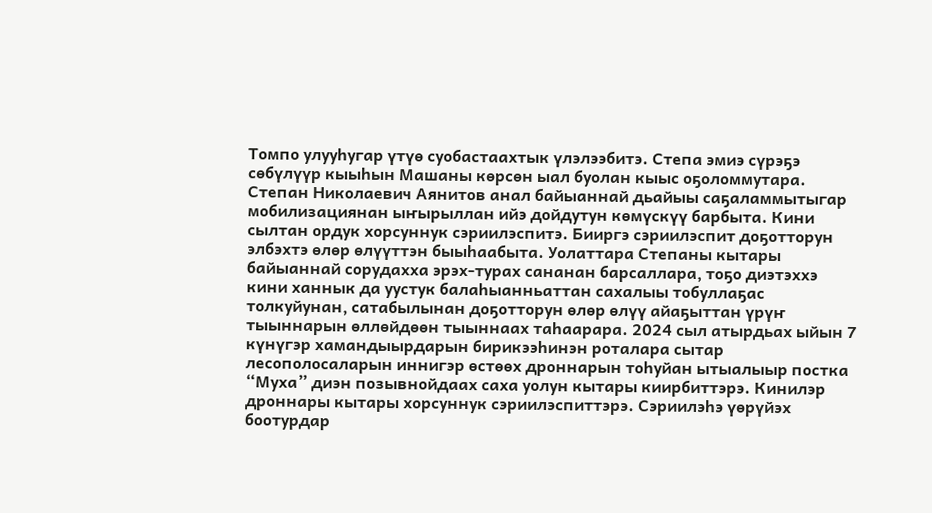Томпо улууһугар үтүө суобастаахтык үлэлээбитэ. Степа эмиэ сүрэҕэ сөбүлүүр кыыһын Машаны көрсөн ыал буолан кыыс оҕоломмутара. Степан Николаевич Аянитов анал байыаннай дьайыы саҕаламмытыгар мобилизациянан ыҥырыллан ийэ дойдутун көмүскүү барбыта. Кини сылтан ордук хорсуннук сэриилэспитэ. Бииргэ сэриилэспит доҕотторун элбэхтэ өлөр өлүүттэн быыһаабыта. Уолаттара Степаны кытары байыаннай сорудахха эрэх-турах сананан барсаллара, тоҕо диэтэххэ кини ханнык да уустук балаһыанньаттан сахалыы тобуллаҕас толкуйунан, сатабылынан доҕотторун өлөр өлүү айаҕыттан үрүҥ тыыннарын өллөйдөөн тыыннаах таһаарара. 2024 сыл атырдьах ыйын 7 күнүгэр хамандыырдарын бирикээһинэн роталара сытар лесополосаларын иннигэр өстөөх дроннарын тоһуйан ытыалыыр постка “Муха” диэн позывнойдаах саха уолун кытары киирбиттэрэ. Кинилэр дроннары кытары хорсуннук сэриилэспиттэрэ. Сэриилэһэ үөрүйэх боотурдар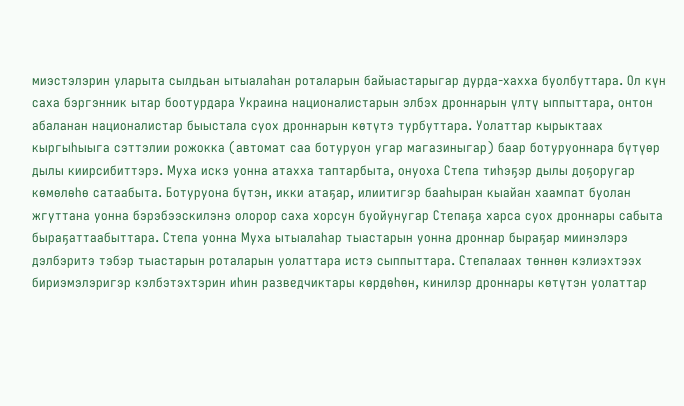миэстэлэрин уларыта сылдьан ытыалаһан роталарын байыастарыгар дурда-хахха буолбуттара. Ол күн саха бэргэнник ытар боотурдара Украина националистарын элбэх дроннарын үлтү ыппыттара, онтон абаланан националистар быыстала суох дроннарын көтүтэ турбуттара. Уолаттар кырыктаах кыргыһыыга сэттэлии рожокка (автомат саа ботуруон угар магазиныгар) баар ботуруоннара бүтүөр дылы киирсибиттэрэ. Муха искэ уонна атахха таптарбыта, онуоха Степа тиһэҕэр дылы доҕоругар көмөлөһө сатаабыта. Ботуруона бүтэн, икки атаҕар, илиитигэр бааһыран кыайан хаампат буолан жгуттана уонна бэрэбээскилэнэ олорор саха хорсун буойунугар Степаҕа харса суох дроннары сабыта быраҕаттаабыттара. Степа уонна Муха ытыалаһар тыастарын уонна дроннар быраҕар миинэлэрэ дэлбэритэ тэбэр тыастарын роталарын уолаттара истэ сыппыттара. Степалаах төннөн кэлиэхтээх бириэмэлэригэр кэлбэтэхтэрин иһин разведчиктары көрдөһөн, кинилэр дроннары көтүтэн уолаттар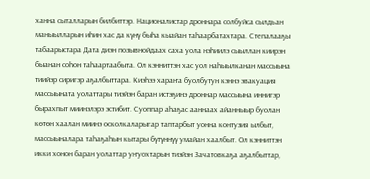ханна сыталларын билбиттэр. Националистар дроннара солбуйса сылдьан маныылларын иһин хас да күнү быһа кыайан таһаарбатахтара. Степалааҕы табаарыстара Дата диэн позывнойдаах саха уола нэһиилэ сыыллан киирэн быанан соһон таһаартаабыта. Ол кэнниттэн хас уол наһыылканан массыына тиийэр сиригэр аҕалбыттара. Киэһээ хараҥа буолбутун кэннэ эвакуация массыыната уолаттары тиэйэн баран истэҕинэ дроннар массыына иннигэр бырахпыт миинэлэрэ эстибит. Суоппар аһаҕас ааннаах айанныыр буолан көтөн хаалан миинэ осколкаларыгар таптарбыт уонна контузия ылбыт, массыыналара таһаҕаһын кытары бүтүннүү умайан хаалбыт. Ол кэнниттэн икки хонон баран уолаттар уҥуохтарын тиэйэн Зачатовкаҕа аҕалбыттар,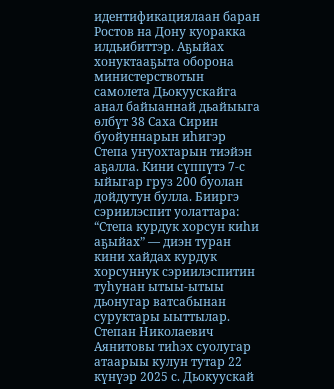идентификациялаан баран Ростов на Дону куоракка илдьибиттэр. Аҕыйах хонуктааҕыта оборона министерствотын самолета Дьокуускайга анал байыаннай дьайыыга өлбүт 38 Саха Сирин буойуннарын иһигэр Степа уҥуохтарын тиэйэн аҕалла. Кини сүппүтэ 7-с ыйыгар груз 200 буолан дойдутун булла. Бииргэ сэриилэспит уолаттара: “Степа курдук хорсун киһи аҕыйах” — диэн туран кини хайдах курдук хорсуннук сэриилэспитин туһунан ытыы-ытыы дьонугар ватсабынан суруктары ыыттылар.
Степан Николаевич Аянитовы тиһэх суолугар атаарыы кулун тутар 22 күнүэр 2025 с. Дьокуускай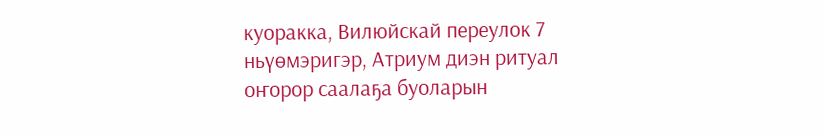куоракка, Вилюйскай переулок 7 ньүөмэригэр, Атриум диэн ритуал оҥорор саалаҕа буоларын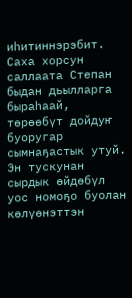иһитиннэрэбит.
Саха хорсун саллаата Степан быдан дьылларга быраһаай, төрөөбүт дойдуҥ буоругар сымнаҕастык утуй. Эн тускунан сырдык өйдөбүл уос номоҕо буолан көлүөнэттэн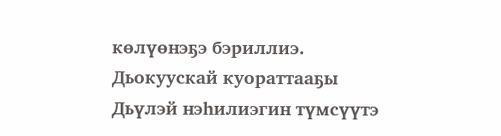көлүөнэҕэ бэриллиэ.
Дьокуускай куораттааҕы Дьүлэй нэһилиэгин түмсүүтэ